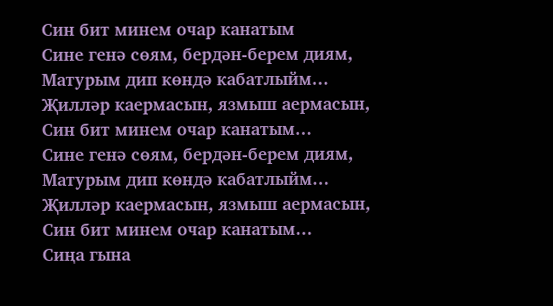Син бит минем очар канатым
Сине генә сөям, бердән-берем диям,
Матурым дип көндә кабатлыйм…
Җилләр каермасын, язмыш аермасын,
Син бит минем очар канатым…
Сине генә сөям, бердән-берем диям,
Матурым дип көндә кабатлыйм…
Җилләр каермасын, язмыш аермасын,
Син бит минем очар канатым…
Сиңа гына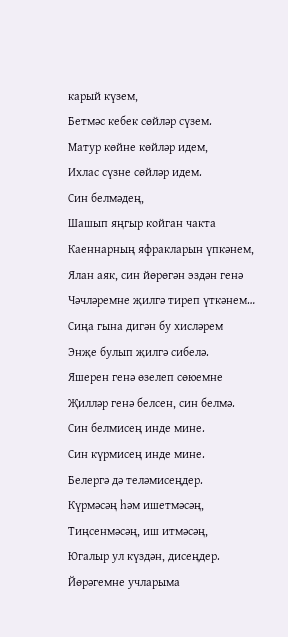карый күзем,
Бетмәс кебек сөйләр сүзем.
Матур көйне көйләр идем,
Ихлас сүзне сөйләр идем.
Син белмәдең,
Шашып яңгыр койган чакта
Каеннарның яфракларын үпкәнем,
Ялан аяк, син йөрөгән эздән генә
Чәчләремне җилгә тиреп үткәнем…
Сиңа гына дигән бу хисләрем
Энҗе булып җилгә сибелә.
Яшерен генә өзелеп сөюемне
Җилләр генә белсен, син белмә.
Син белмисең инде мине.
Син күрмисең инде мине.
Белергә дә теләмисеңдер.
Күрмәсәң һәм ишетмәсәң,
Тиңсенмәсәң, иш итмәсәң,
Югалыр ул күздән, дисеңдер.
Йөрәгемне учларыма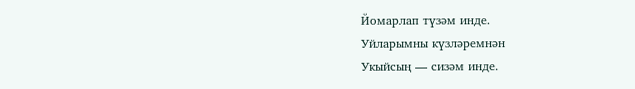Йомарлап түзәм инде.
Уйларымны күзләремнән
Укыйсың — сизәм инде.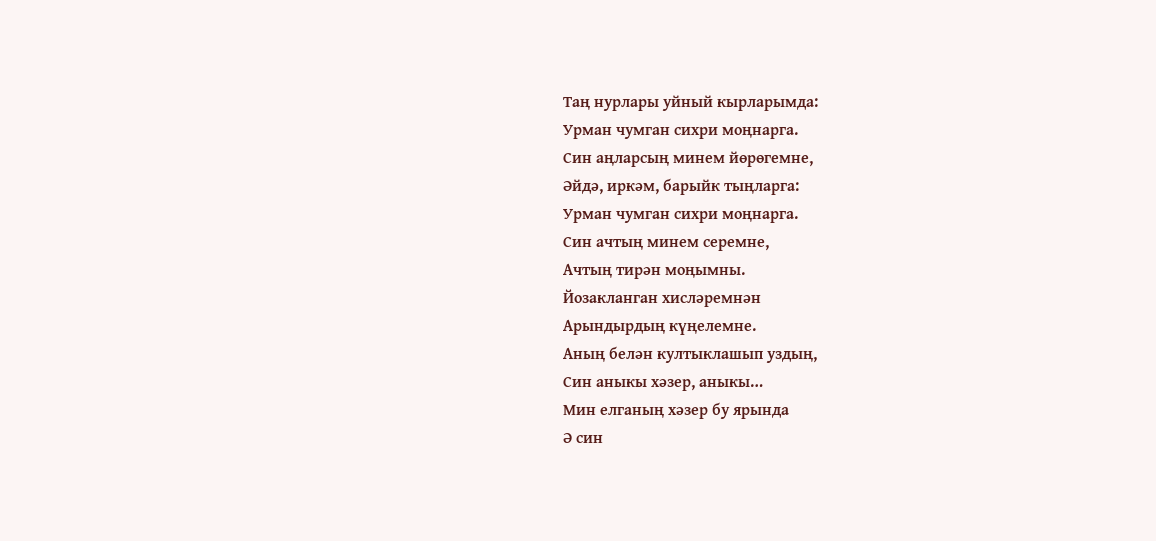Таң нурлары уйный кырларымда:
Урман чумган сихри моңнарга.
Син аңларсың минем йөрөгемне,
Әйдә, иркәм, барыйк тыңларга:
Урман чумган сихри моңнарга.
Син ачтың минем серемне,
Ачтың тирән моңымны.
Йозакланган хисләремнән
Арындырдың күңелемне.
Аның белән култыклашып уздың,
Син аныкы хәзер, аныкы…
Мин елганың хәзер бу ярында
Ә син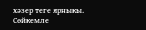хәзер теге ярныкы.
Сөйкемле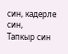син, кадерле син,
Тапкыр син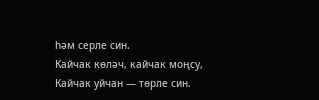һәм серле син.
Кайчак көләч, кайчак моңсу,
Кайчак уйчан — төрле син.